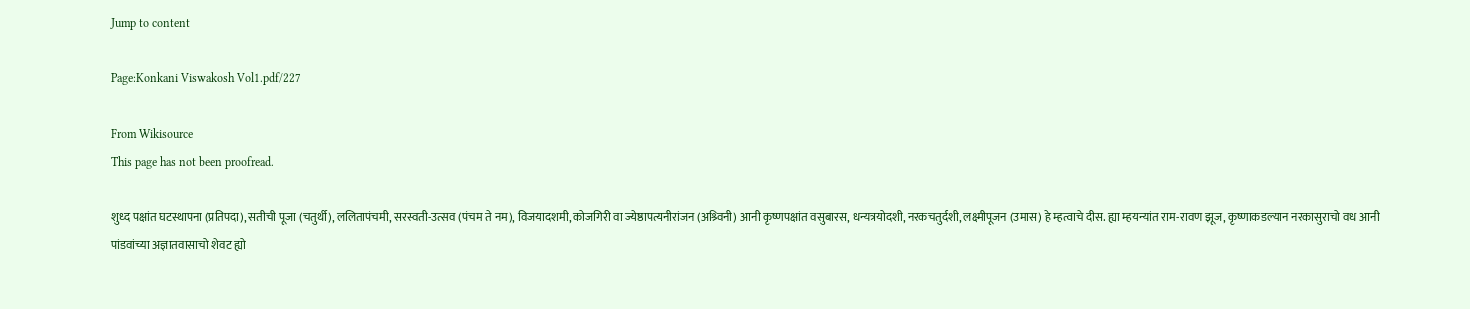Jump to content

Page:Konkani Viswakosh Vol1.pdf/227

From Wikisource
This page has not been proofread.

शुध्द पक्षांत घटस्थापना (प्रतिपदा), सतीची पूजा (चतुर्थी), ललितापंचमी, सरस्वती-उत्सव (पंचम ते नम), विजयादशमी, कोजगिरी वा ज्येष्ठापत्यनीरांजन (अश्र्विनी) आनी कृष्णपक्षांत वसुबारस, धन्यत्रयोदशी, नरकचतुर्दशी, लक्ष्मीपूजन (उमास) हे म्हत्वाचे दीस. ह्या म्हयन्यांत राम-रावण झूज, कृष्णाकडल्यान नरकासुराचो वध आनी पांडवांच्या अज्ञातवासाचो शेवट ह्यो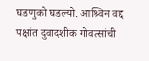घडणुको घडल्यो. आश्र्विन वद्द पक्षांत दुवादशीक गोवत्सांची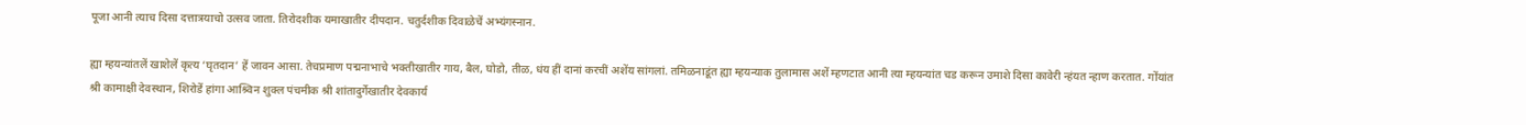पूजा आनी त्याच दिसा दत्तात्रयाचो उत्सव जाता. तिरोदशीक यमाखातीर दीपदान. चतुर्दशीक दिवाळेचें अभ्यंगस्नान.

ह्या म्हयन्यांतलें खाशेलें कृत्य ‘घृतदान’ हें जावन आसा. तेचप्रमाण पद्मनाभाचे भक्तीखातीर गाय, बैल, घोडो, तीळ, धंय हीं दानां करचीं अशेंय सांगलां. तमिळनाडूंत ह्या म्हयन्याक तुलामास अशें म्हणटात आनी त्या म्हयन्यांत चड करून उमाशे दिसा कावेरी न्हंयत न्हाण करतात. गोंयांत श्री कामाक्षी देवस्थान, शिरोडें हांगा आश्र्विन शुक्ल पंचमीक श्री शांतादुर्गेखातीर देवकार्य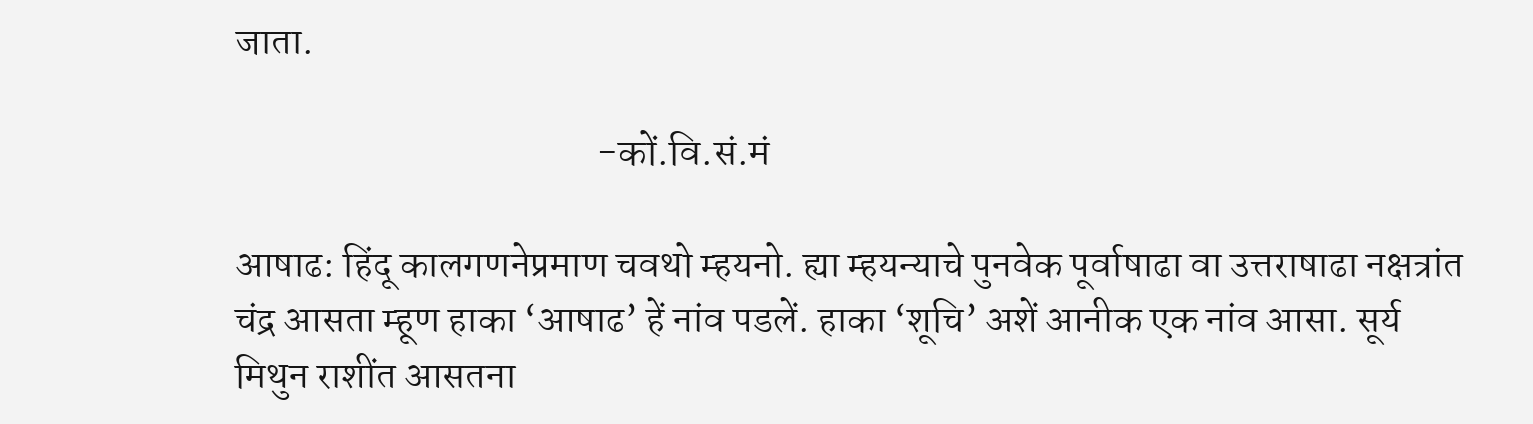जाता.

                                              -कों.वि.सं.मं

आषाढ: हिंदू कालगणनेप्रमाण चवथो म्हयनो. ह्या म्हयन्याचे पुनवेक पूर्वाषाढा वा उत्तराषाढा नक्षत्रांत चंद्र आसता म्हूण हाका ‘आषाढ’ हें नांव पडलें. हाका ‘शूचि’ अशें आनीक एक नांव आसा. सूर्य मिथुन राशींत आसतना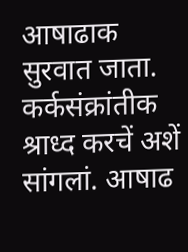आषाढाक सुरवात जाता. कर्कसंक्रांतीक श्राध्द करचें अशें सांगलां. आषाढ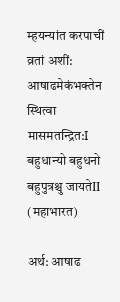म्हयन्यांत करपाचीं व्रतां अशीं: आषाढमेकंभक्तेन स्थित्वा मासमतन्द्रित:I बहुधान्यो बहुधनो बहुपुत्रश्चु जायतेII (महाभारत)

अर्थ: आषाढ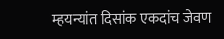म्हयन्यांत दिसांक एकदांच जेवण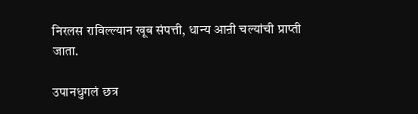निरलस राविल्ल्यान खूब संपत्ती, धान्य आऩी चल्यांची प्राप्ती जाता.

उपानधुगलं छत्र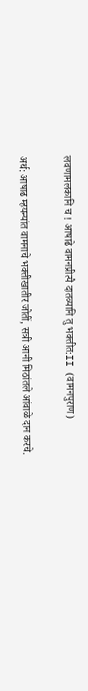लवणामलकानि च ! आषाढे वामनप्रीत्यै दातव्यानि तु भक्तीत:II (वामनपुराण)

अर्थ: आषाढ म्हयन्यांत वामनाचे भक्तीखातीर जोतीं, सत्री आनी मिठांतले आंवाळे दान करचे.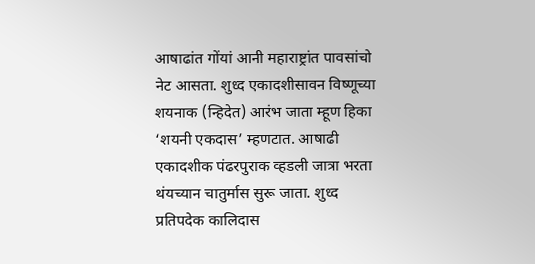आषाढांत गोंयां आनी महाराष्ट्रांत पावसांचो नेट आसता. शुध्द एकादशीसावन विष्णूच्या शयनाक (न्हिदेत) आरंभ जाता म्हूण हिका ‘शयनी एकदास’ म्हणटात. आषाढी एकादशीक पंढरपुराक व्हडली जात्रा भरता थंयच्यान चातुर्मास सुरू जाता. शुध्द प्रतिपदेक कालिदास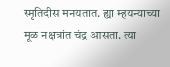स्मृतिदीस मनयतात. ह्या म्हयन्याच्या मूळ नक्षत्रांत चंद्र आसता. त्या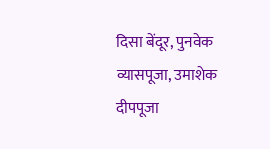दिसा बेंदूर, पुनवेक व्यासपूजा, उमाशेक दीपपूजा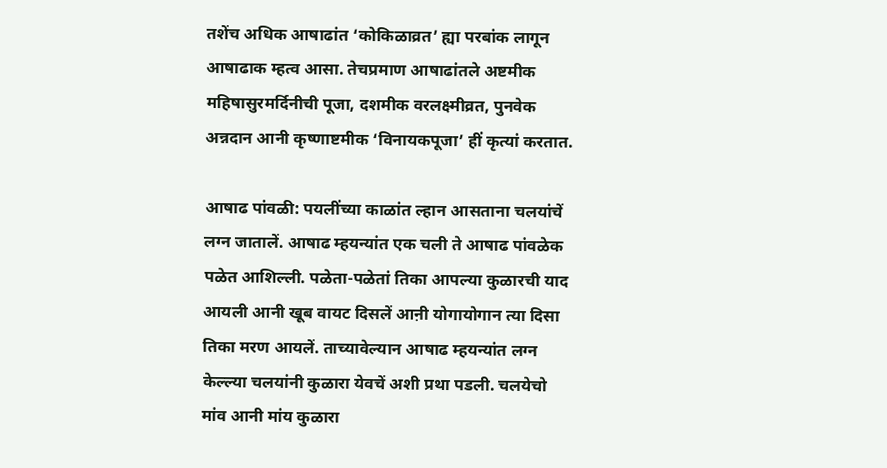तशेंच अधिक आषाढांत ‘कोकिळाव्रत’ ह्या परबांक लागून आषाढाक म्हत्व आसा. तेचप्रमाण आषाढांतले अष्टमीक महिषासुरमर्दिनीची पूजा, दशमीक वरलक्ष्मीव्रत, पुनवेक अन्नदान आनी कृष्णाष्टमीक ‘विनायकपूजा’ हीं कृत्यां करतात.

आषाढ पांवळी: पयलींच्या काळांत ल्हान आसताना चलयांचें लग्न जातालें. आषाढ म्हयन्यांत एक चली ते आषाढ पांवळेक पळेत आशिल्ली. पळेता-पळेतां तिका आपल्या कुळारची याद आयली आनी खूब वायट दिसलें आऩी योगायोगान त्या दिसा तिका मरण आयलें. ताच्यावेल्यान आषाढ म्हयन्यांत लग्न केल्ल्या चलयांनी कुळारा येवचें अशी प्रथा पडली. चलयेचो मांव आनी मांय कुळारा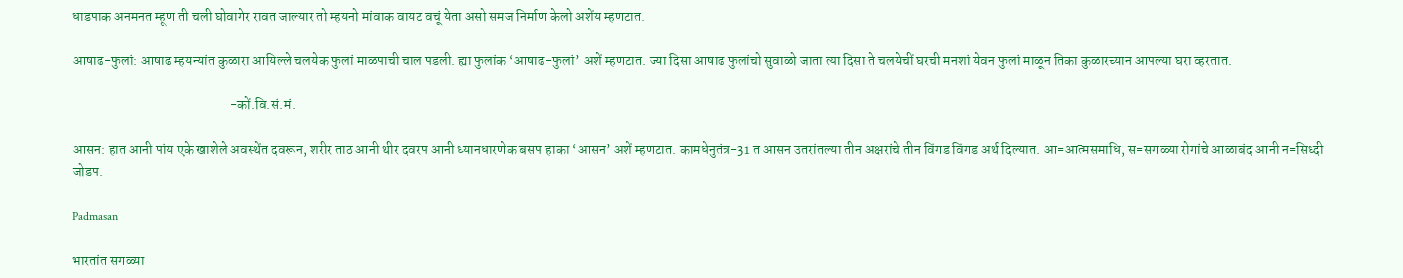धाडपाक अनमनत म्हूण ती चली घोवागेर रावत जाल्यार तो म्हयनो मांवाक वायट वचूं येता असो समज निर्माण केलो अशेंय म्हणटात.

आषाढ-फुलां: आषाढ म्हयन्यांत कुळारा आयिल्ले चलयेक फुलां माळपाची चाल पडली. ह्या फुलांक ‘आषाढ-फुलां’ अशें म्हणटात. ज्या दिसा आषाढ फुलांचो सुवाळो जाता त्या दिसा ते चलयेचीं घरची मनशां येवन फुलां माळून तिका कुळारच्यान आपल्या घरा व्हरतात.

                                                         -कों.वि.सं.मं.

आसन: हात आनी पांय एके खाशेले अवस्थेंत दवरून, शरीर ताठ आनी थीर दवरप आनी ध्यानधारणेक बसप हाका ‘आसन’ अशें म्हणटात. कामधेनुतंत्र-31 त आसन उतरांतल्या तीन अक्षरांचे तीन विंगड विंगड अर्थ दिल्यात. आ=आत्मसमाधि, स=सगळ्या रोगांचे आळाबंद आनी न=सिध्दी जोडप.

Padmasan

भारतांत सगळ्या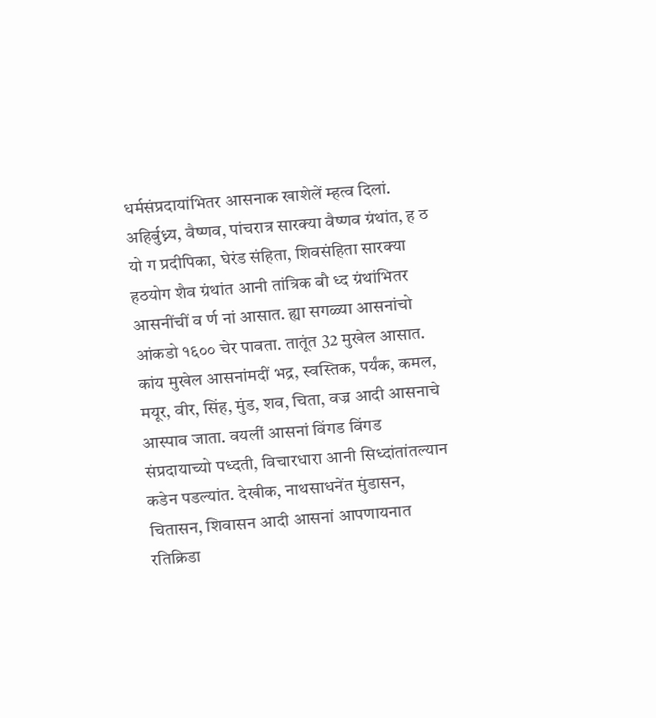धर्मसंप्रदायांभितर आसनाक खाशेलें म्हत्व दिलां. अहिर्बुध्न्य, वैष्णव, पांचरात्र सारक्या वैष्णव ग्रंथांत, ह ठ यो ग प्रदीपिका, घेरंड संहिता, शिवसंहिता सारक्या हठयोग शैव ग्रंथांत आनी तांत्रिक बौ ध्द ग्रंथांभितर आसनींचीं व र्ण नां आसात. ह्या सगळ्या आसनांचो आंकडो १६०० चेर पावता. तातूंत 32 मुखेल आसात. कांय मुखेल आसनांमदीं भद्र, स्वस्तिक, पर्यंक, कमल, मयूर, वीर, सिंह, मुंड, शव, चिता, वज्र आदी आसनाचे आस्पाव जाता. वयलीं आसनां विंगड विंगड संप्रदायाच्यो पध्दती, विचारधारा आनी सिध्दांतांतल्यान कडेन पडल्यांत. देखीक, नाथसाधनेंत मुंडासन, चितासन, शिवासन आदी आसनां आपणायनात रतिक्रिडा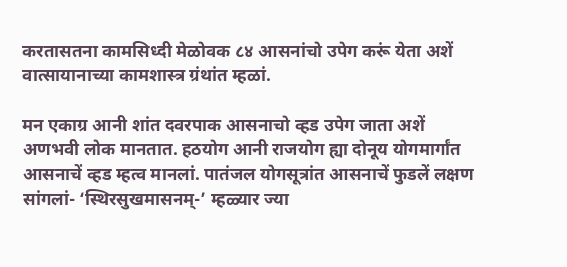करतासतना कामसिध्दी मेळोवक ८४ आसनांचो उपेग करूं येता अशें वात्सायानाच्या कामशास्त्र ग्रंथांत म्हळां.

मन एकाग्र आनी शांत दवरपाक आसनाचो व्हड उपेग जाता अशें अणभवी लोक मानतात. हठयोग आनी राजयोग ह्या दोनूय योगमार्गांत आसनाचें व्हड म्हत्व मानलां. पातंजल योगसूत्रांत आसनाचें फुडलें लक्षण सांगलां- ‘स्थिरसुखमासनम्-’ म्हळ्यार ज्या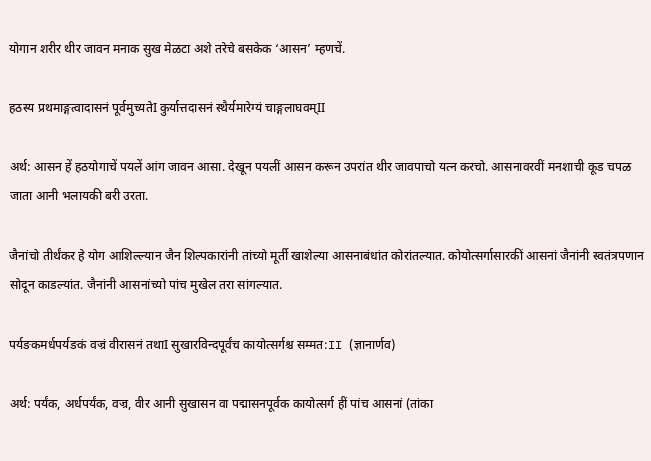योगान शरीर थीर जावन मनाक सुख मेळटा अशे तरेचे बसकेक ‘आसन’ म्हणचें.

हठस्य प्रथमाङ्गत्वादासनं पूर्वमुच्यतेI कुर्यात्तदासनं स्थैर्यमारेग्यं चाङ्गलाघवम्II

अर्थ: आसन हें हठयोगाचें पयलें आंग जावन आसा. देखून पयलीं आसन करून उपरांत थीर जावपाचो यत्न करचो. आसनावरवीं मनशाची कूड चपळ जाता आनी भलायकी बरी उरता.

जैनांचो तीर्थंकर हे योग आशिल्ल्यान जैन शिल्पकारांनी तांच्यो मूर्ती खाशेल्या आसनाबंधांत कोरांतल्यात. कोयोत्सर्गासारकीं आसनां जैनांनी स्वतंत्रपणान सोदून काडल्यांत. जैनांनी आसनांच्यो पांच मुखेल तरा सांगल्यात.

पर्यङकमर्धपर्यङकं वज्रं वीरासनं तथाI सुखारविन्दपूर्वंच कायोत्सर्गश्च सम्मत:II (ज्ञानार्णव)

अर्थ: पर्यंक, अर्धपर्यंक, वज्र, वीर आनी सुखासन वा पद्मासनपूर्वक कायोत्सर्ग हीं पांच आसनां (तांका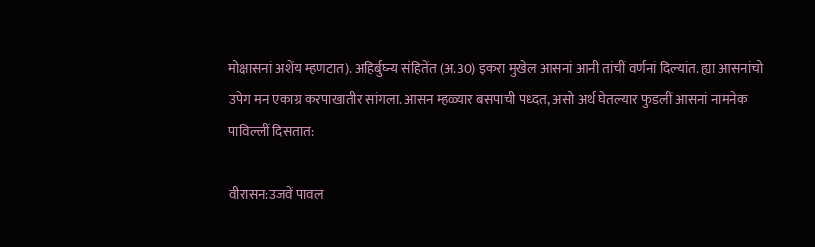मोक्षासनां अशेंय म्हणटात). अहिर्बुघ्न्य संहितेंत (अ.30) इकरा मुखेल आसनां आनी तांचीं वर्णनां दिल्यांत. ह्या आसनांचो उपेग मन एकाग्र करपाखातीर सांगला. आसन म्हळ्यार बसपाची पध्दत, असो अर्थ घेतल्यार फुडलीं आसनां नामनेक पाविल्लीं दिसतात:

वीरासन:उजवें पावल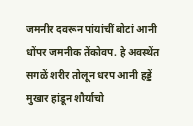जमनीर दवरून पांयांचीं बोटां आनी धोंपर जमनीक तेंकोवप. हे अवस्थेंत सगळें शरीर तोलून धरप आनी हड्डें मुखार हांडून शौर्याचो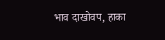भाव दाखोवप, हाका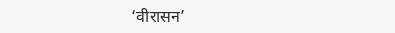‘वीरासन’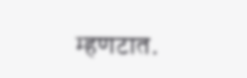म्हणटात.